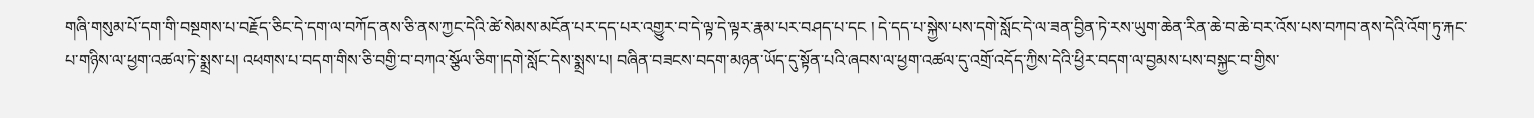གཞི་གསུམ་པོ་དག་གི་བསྔགས་པ་བརྗོད་ཅིང་དེ་དག་ལ་བཀོད་ནས་ཅི་ནས་ཀྱང་དེའི་ཚེ་སེམས་མངོན་པར་དད་པར་འགྱུར་བ་དེ་ལྟ་དེ་ལྟར་རྣམ་པར་བཤད་པ་དང ། དེ་དད་པ་སྐྱེས་པས་དགེ་སློང་དེ་ལ་ཟན་བྱིན་ཏེ་རས་ཡུག་ཆེན་རིན་ཆེ་བ་ཆེ་བར་འོས་པས་བཀབ་ནས་དེའི་འོག་ཏུ་རྐང་པ་གཉིས་ལ་ཕྱག་འཚལ་ཏེ་སྨྲས་པ། འཕགས་པ་བདག་གིས་ཅི་བགྱི་བ་བཀའ་སྩོལ་ཅིག་།དགེ་སློང་དེས་སྨྲས་པ། བཞིན་བཟངས་བདག་མཉན་ཡོད་དུ་སྟོན་པའི་ཞབས་ལ་ཕྱག་འཚལ་དུ་འགྲོ་འདོད་ཀྱིས་དེའི་ཕྱིར་བདག་ལ་བྱམས་པས་བསྐྱང་བ་གྱིས་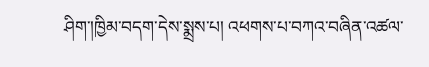ཤིག་།ཁྱིམ་བདག་དེས་སྨྲས་པ། འཕགས་པ་བཀའ་བཞིན་འཚལ་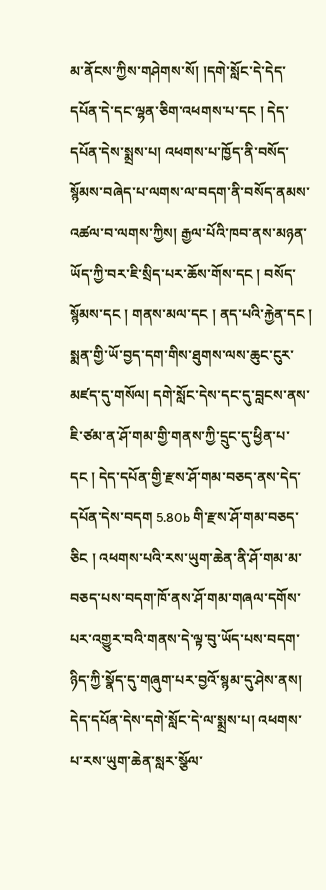མ་ནོངས་ཀྱིས་གཤེགས་སོ། །དགེ་སློང་དེ་དེད་དཔོན་དེ་དང་ལྷན་ཅིག་འཕགས་པ་དང ། དེད་དཔོན་དེས་སྨྲས་པ། འཕགས་པ་ཁྱོད་ནི་བསོད་སྙོམས་བཞེད་པ་ལགས་ལ་བདག་ནི་བསོད་ནམས་འཚལ་བ་ལགས་ཀྱིས། རྒྱལ་པོའི་ཁབ་ནས་མཉན་ཡོད་ཀྱི་བར་ཇི་སྲིད་པར་ཆོས་གོས་དང ། བསོད་སྙོམས་དང ། གནས་མལ་དང ། ནད་པའི་རྐྱེན་དང ། སྨན་གྱི་ཡོ་བྱད་དག་གིས་ཐུགས་ལས་ཆུང་ངུར་མཛད་དུ་གསོལ། དགེ་སློང་དེས་དང་དུ་བླངས་ནས་ཇི་ཙམ་ན་ཤོ་གམ་གྱི་གནས་ཀྱི་དྲུང་དུ་ཕྱིན་པ་དང ། དེད་དཔོན་གྱི་རྫས་ཤོ་གམ་བཅད་ནས་དེད་དཔོན་དེས་བདག 5.80b གི་རྫས་ཤོ་གམ་བཅད་ཅིང ། འཕགས་པའི་རས་ཡུག་ཆེན་ནི་ཤོ་གམ་མ་བཅད་པས་བདག་ཁོ་ནས་ཤོ་གམ་གཞལ་དགོས་པར་འགྱུར་བའི་གནས་དེ་ལྟ་བུ་ཡོད་པས་བདག་ཉིད་ཀྱི་སྣོད་དུ་གཞུག་པར་བྱའོ་སྙམ་དུ་ཤེས་ནས། དེད་དཔོན་དེས་དགེ་སློང་དེ་ལ་སྨྲས་པ། འཕགས་པ་རས་ཡུག་ཆེན་སླར་སྩོལ་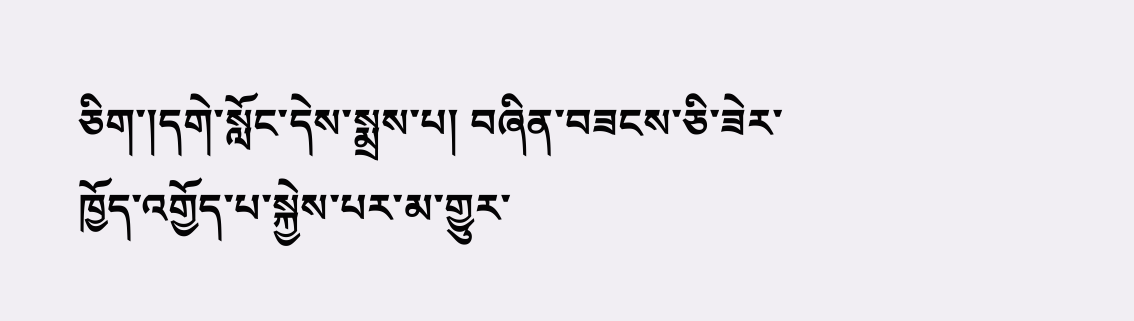ཅིག་།དགེ་སློང་དེས་སྨྲས་པ། བཞིན་བཟངས་ཅི་ཟེར་ཁྱོད་འགྱོད་པ་སྐྱེས་པར་མ་གྱུར་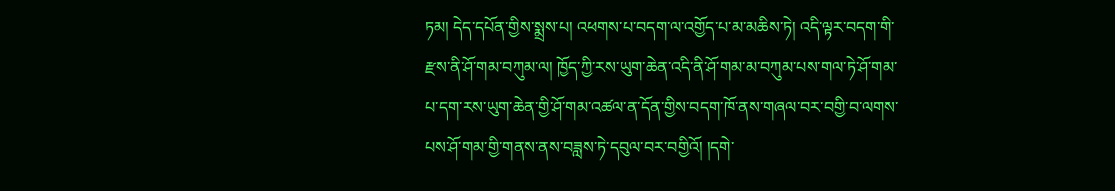ཏམ། དེད་དཔོན་གྱིས་སྨྲས་པ། འཕགས་པ་བདག་ལ་འགྱོད་པ་མ་མཆིས་ཏེ། འདི་ལྟར་བདག་གི་རྫས་ནི་ཤོ་གམ་བཀུམ་ལ། ཁྱོད་ཀྱི་རས་ཡུག་ཆེན་འདི་ནི་ཤོ་གམ་མ་བཀུམ་པས་གལ་ཏེ་ཤོ་གམ་པ་དག་རས་ཡུག་ཆེན་གྱི་ཤོ་གམ་འཚལ་ན་དོན་གྱིས་བདག་ཁོ་ནས་གཞལ་བར་བགྱི་བ་ལགས་པས་ཤོ་གམ་གྱི་གནས་ནས་བཟླས་ཏེ་དབུལ་བར་བགྱིའོ། །དགེ་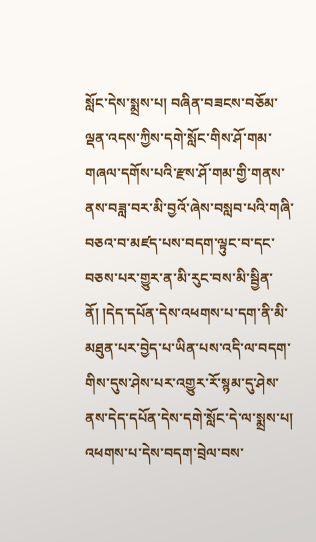སློང་དེས་སྨྲས་པ། བཞིན་བཟངས་བཅོམ་ལྡན་འདས་ཀྱིས་དགེ་སློང་གིས་ཤོ་གམ་གཞལ་དགོས་པའི་རྫས་ཤོ་གམ་གྱི་གནས་ནས་བཟླ་བར་མི་བྱའོ་ཞེས་བསླབ་པའི་གཞི་བཅའ་བ་མཛད་པས་བདག་ལྟུང་བ་དང་བཅས་པར་གྱུར་ན་མི་རུང་བས་མི་སྦྱིན་ནོ། །དེད་དཔོན་དེས་འཕགས་པ་དག་ནི་མི་མཐུན་པར་བྱེད་པ་ཡིན་པས་འདི་ལ་བདག་གིས་དུས་ཤེས་པར་འགྱུར་རོ་སྙམ་དུ་ཤེས་ནས་དེད་དཔོན་དེས་དགེ་སློང་དེ་ལ་སྨྲས་པ། འཕགས་པ་དེས་བདག་བྲེལ་བས་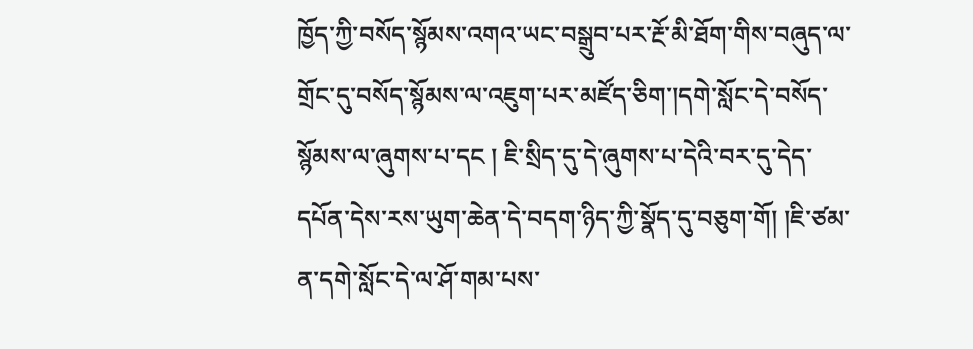ཁྱོད་ཀྱི་བསོད་སྙོམས་འགའ་ཡང་བསྒྲུབ་པར་རྔོ་མི་ཐོག་གིས་བཞུད་ལ་གྲོང་དུ་བསོད་སྙོམས་ལ་འཇུག་པར་མཛོད་ཅིག་།དགེ་སློང་དེ་བསོད་སྙོམས་ལ་ཞུགས་པ་དང ། ཇི་སྲིད་དུ་དེ་ཞུགས་པ་དེའི་བར་དུ་དེད་དཔོན་དེས་རས་ཡུག་ཆེན་དེ་བདག་ཉིད་ཀྱི་སྣོད་དུ་བཅུག་གོ། །ཇི་ཙམ་ན་དགེ་སློང་དེ་ལ་ཤོ་གམ་པས་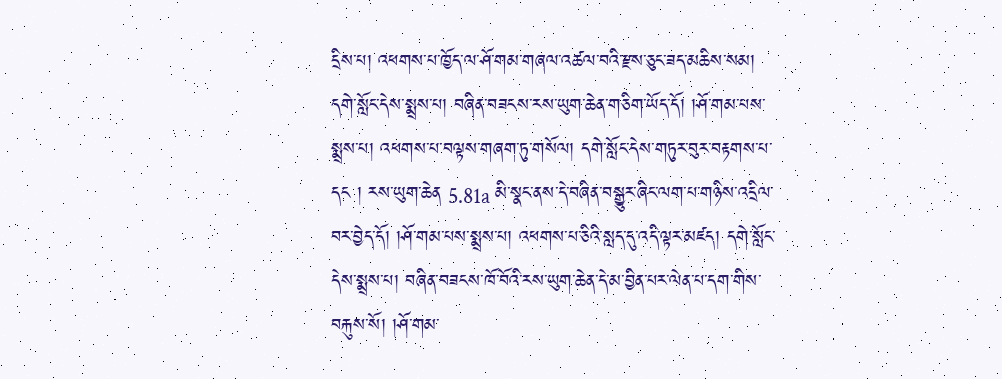དྲིས་པ། འཕགས་པ་ཁྱོད་ལ་ཤོ་གམ་གཞལ་འཚལ་བའི་རྫས་ཅུང་ཟད་མཆིས་སམ། དགེ་སློང་དེས་སྨྲས་པ། བཞིན་བཟངས་རས་ཡུག་ཆེན་གཅིག་ཡོད་དོ། །ཤོ་གམ་པས་སྨྲས་པ། འཕགས་པ་བལྟས་གཞག་ཏུ་གསོལ། དགེ་སློང་དེས་གཏུར་བུར་བརྟགས་པ་དང ། རས་ཡུག་ཆེན 5.81a མི་སྣང་ནས་དེ་བཞིན་བསྒྱུར་ཞིང་ལག་པ་གཉིས་འདྲིལ་བར་བྱེད་དོ། །ཤོ་གམ་པས་སྨྲས་པ། འཕགས་པ་ཅིའི་སླད་དུ་འདི་ལྟར་མཛད། དགེ་སློང་དེས་སྨྲས་པ། བཞིན་བཟངས་ཁོ་བོའི་རས་ཡུག་ཆེན་དེ་མ་བྱིན་པར་ལེན་པ་དག་གིས་བརྐུས་སོ། །ཤོ་གམ་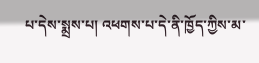པ་དེས་སྨྲས་པ། འཕགས་པ་དེ་ནི་ཁྱོད་ཀྱིས་མ་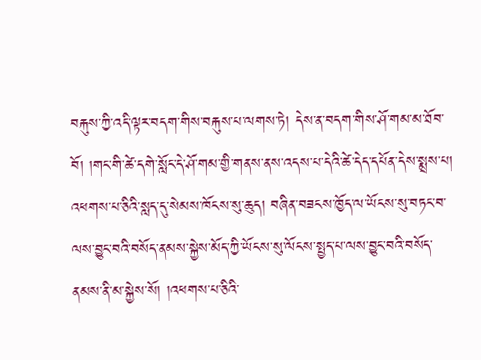བརྐུས་ཀྱི་འདི་ལྟར་བདག་གིས་བརྐུས་པ་ལགས་ཏེ། དེས་ན་བདག་གིས་ཤོ་གམ་མ་ཐོབ་བོ། །གང་གི་ཚེ་དགེ་སློང་དེ་ཤོ་གམ་གྱི་གནས་ནས་འདས་པ་དེའི་ཚེ་དེད་དཔོན་དེས་སྨྲས་པ། འཕགས་པ་ཅིའི་སླད་དུ་སེམས་ཁོངས་སུ་ཆུད། བཞིན་བཟངས་ཁྱོད་ལ་ཡོངས་སུ་བཏང་བ་ལས་བྱུང་བའི་བསོད་ནམས་སྐྱེས་མོད་ཀྱི་ཡོངས་སུ་ལོངས་སྤྱད་པ་ལས་བྱུང་བའི་བསོད་ནམས་ནི་མ་སྐྱེས་སོ། །འཕགས་པ་ཅིའི་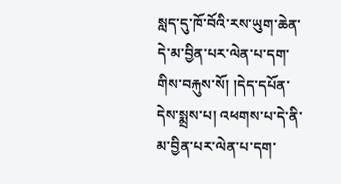སླད་དུ་ཁོ་བོའི་རས་ཡུག་ཆེན་དེ་མ་བྱིན་པར་ལེན་པ་དག་གིས་བརྐུས་སོ། །དེད་དཔོན་དེས་སྨྲས་པ། འཕགས་པ་དེ་ནི་མ་བྱིན་པར་ལེན་པ་དག་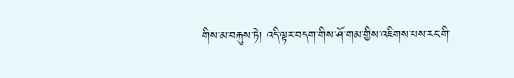གིས་མ་བརྐུས་ཏེ། འདི་ལྟར་བདག་གིས་ཤོ་གམ་གྱིས་འཇིགས་པས་རང་གི་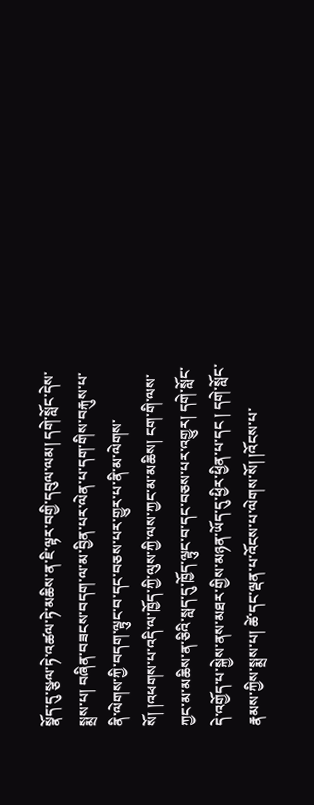སྣོད་དུ་སྩལ་ཏེ་འཚལ་ཏེ་མཆིས་ན་ཇི་ལྟར་བགྱི་དབུལ་ལམ། དགེ་སློང་དེས་སྨྲས་པ། བཞིན་བཟངས་བདག་ལ་མ་བྱིན་པར་ལེན་པ་དག་གིས་བརྐུས་པ་ནི་ལེགས་ཀྱི་བདག་ལྟུང་བ་དང་བཅས་པར་གྱུར་པ་ནི་མ་ལེགས་སོ། །འཕགས་པ་འདི་ལ་ཁྱོད་ཀྱི་ལུས་ཀྱི་ལས་ཀྱང་མ་མཆིས། ངག་གི་ལས་ཀྱང་མ་མཆིས་ན་ཅིའི་སླད་དུ་ཁྱོད་ལྟུང་བ་དང་བཅས་པར་འགྱུར། དགེ་སློང་དེ་འགྱོད་པ་སྐྱེས་ནས་མཐར་གྱིས་མཉན་ཡོད་དུ་ཕྱིར་ཕྱིན་པ་དང ། དགེ་སློང་རྣམས་ཀྱིས་སྨྲས་པ། ཚེ་དང་ལྡན་པ་འོངས་པ་ལེགས་སོ། །འོངས་པ་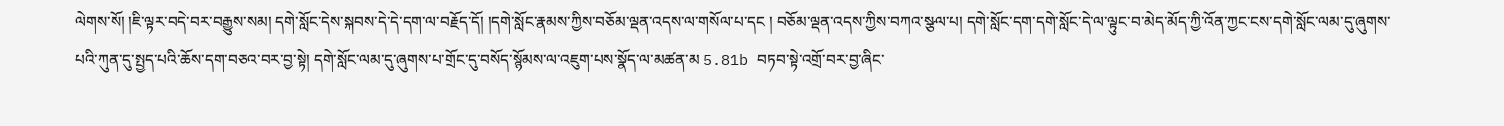ལེགས་སོ། །ཇི་ལྟར་བདེ་བར་བརྒྱུས་སམ། དགེ་སློང་དེས་སྐབས་དེ་དེ་དག་ལ་བརྗོད་དོ། །དགེ་སློང་རྣམས་ཀྱིས་བཅོམ་ལྡན་འདས་ལ་གསོལ་པ་དང ། བཅོམ་ལྡན་འདས་ཀྱིས་བཀའ་སྩལ་པ། དགེ་སློང་དག་དགེ་སློང་དེ་ལ་ལྟུང་བ་མེད་མོད་ཀྱི་འོན་ཀྱང་ངས་དགེ་སློང་ལམ་དུ་ཞུགས་པའི་ཀུན་དུ་སྤྱད་པའི་ཆོས་དག་བཅའ་བར་བྱ་སྟེ། དགེ་སློང་ལམ་དུ་ཞུགས་པ་གྲོང་དུ་བསོད་སྙོམས་ལ་འཇུག་པས་སྣོད་ལ་མཚན་མ 5.81b བཏབ་སྟེ་འགྲོ་བར་བྱ་ཞིང་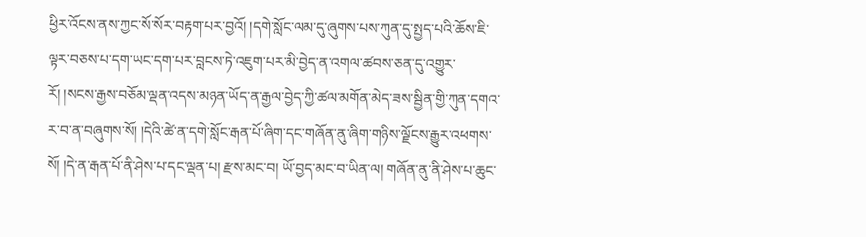ཕྱིར་འོངས་ནས་ཀྱང་སོ་སོར་བརྟག་པར་བྱའོ། །དགེ་སློང་ལམ་དུ་ཞུགས་པས་ཀུན་དུ་སྤྱད་པའི་ཆོས་ཇི་ལྟར་བཅས་པ་དག་ཡང་དག་པར་བླངས་ཏེ་འཇུག་པར་མི་བྱེད་ན་འགལ་ཚབས་ཅན་དུ་འགྱུར་རོ། །སངས་རྒྱས་བཅོམ་ལྡན་འདས་མཉན་ཡོད་ན་རྒྱལ་བྱེད་ཀྱི་ཚལ་མགོན་མེད་ཟས་སྦྱིན་གྱི་ཀུན་དགའ་ར་བ་ན་བཞུགས་སོ། །དེའི་ཚེ་ན་དགེ་སློང་རྒན་པོ་ཞིག་དང་གཞོན་ནུ་ཞིག་གཉིས་ལྗོངས་རྒྱུར་འཕགས་སོ། །དེ་ན་རྒན་པོ་ནི་ཤེས་པ་དང་ལྡན་པ། རྫས་མང་བ། ཡོ་བྱད་མང་བ་ཡིན་ལ། གཞོན་ནུ་ནི་ཤེས་པ་ཆུང་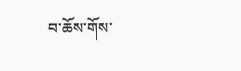བ་ཆོས་གོས་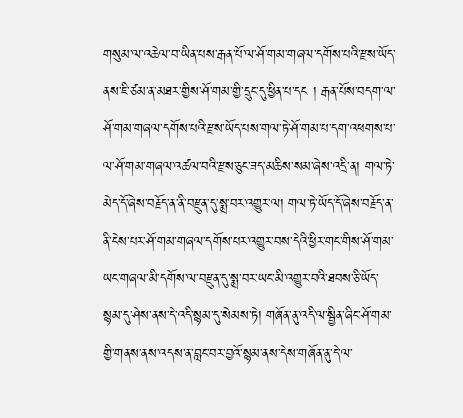གསུམ་ལ་འཆེལ་བ་ཡིན་པས་རྒན་པོ་ལ་ཤོ་གམ་གཞལ་དགོས་པའི་རྫས་ཡོད་ནས་ཇི་ཙམ་ན་མཐར་གྱིས་ཤོ་གམ་གྱི་དྲུང་དུ་ཕྱིན་པ་དང ། རྒན་པོས་བདག་ལ་ཤོ་གམ་གཞལ་དགོས་པའི་རྫས་ཡོད་པས་གལ་ཏེ་ཤོ་གམ་པ་དག་འཕགས་པ་ལ་ཤོ་གམ་གཞལ་འཚལ་བའི་རྫས་ཅུང་ཟད་མཆིས་སམ་ཞེས་འདྲི་ན། གལ་ཏེ་མེད་དོ་ཞེས་བརྗོད་ན་ནི་བརྫུན་དུ་སྨྲ་བར་འགྱུར་ལ། གལ་ཏེ་ཡོད་དོ་ཞེས་བརྗོད་ན་ནི་ངེས་པར་ཤོ་གམ་གཞལ་དགོས་པར་འགྱུར་བས་དེའི་ཕྱིར་གང་གིས་ཤོ་གམ་ཡང་གཞལ་མི་དགོས་ལ་བརྫུན་དུ་སྨྲ་བར་ཡང་མི་འགྱུར་བའི་ཐབས་ཅི་ཡོད་སྙམ་དུ་ཤེས་ནས་དེ་འདི་སྙམ་དུ་སེམས་ཏེ། གཞོན་ནུ་འདི་ལ་སྦྱིན་ཞིང་ཤོ་གམ་གྱི་གནས་ནས་འདས་ན་བླང་བར་བྱའོ་སྙམ་ནས་དེས་གཞོན་ནུ་དེ་ལ་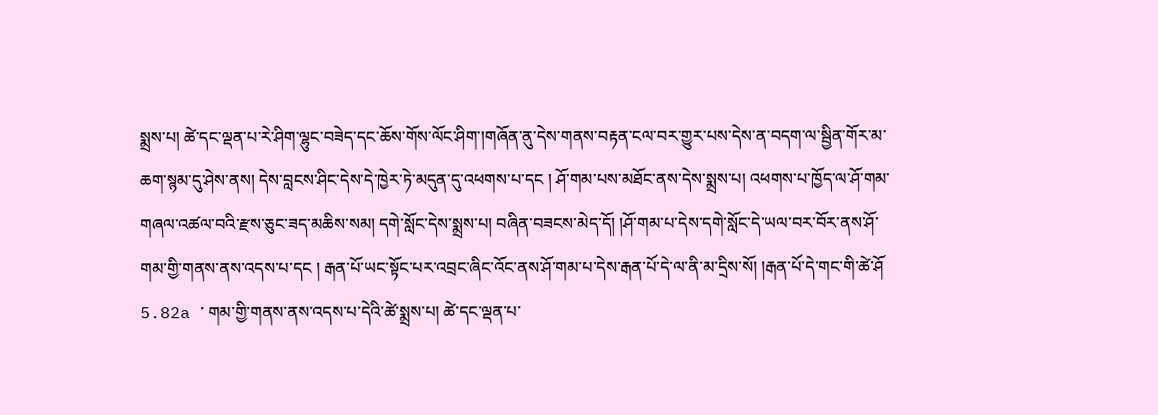སྨྲས་པ། ཚེ་དང་ལྡན་པ་རེ་ཤིག་ལྷུང་བཟེད་དང་ཆོས་གོས་ལོང་ཤིག་།གཞོན་ནུ་དེས་གནས་བརྟན་ངལ་བར་གྱུར་པས་དེས་ན་བདག་ལ་སྦྱིན་གོར་མ་ཆག་སྙམ་དུ་ཤེས་ནས། དེས་བླངས་ཤིང་དེས་དེ་ཁྱེར་ཏེ་མདུན་དུ་འཕགས་པ་དང ། ཤོ་གམ་པས་མཐོང་ནས་དེས་སྨྲས་པ། འཕགས་པ་ཁྱོད་ལ་ཤོ་གམ་གཞལ་འཚལ་བའི་རྫས་ཅུང་ཟད་མཆིས་སམ། དགེ་སློང་དེས་སྨྲས་པ། བཞིན་བཟངས་མེད་དོ། །ཤོ་གམ་པ་དེས་དགེ་སློང་དེ་ཡལ་བར་བོར་ནས་ཤོ་གམ་གྱི་གནས་ནས་འདས་པ་དང ། རྒན་པོ་ཡང་སྟོང་པར་འབྲང་ཞིང་འོང་ནས་ཤོ་གམ་པ་དེས་རྒན་པོ་དེ་ལ་ནི་མ་དྲིས་སོ། །རྒན་པོ་དེ་གང་གི་ཚེ་ཤོ 5.82a ་ གམ་གྱི་གནས་ནས་འདས་པ་དེའི་ཚེ་སྨྲས་པ། ཚེ་དང་ལྡན་པ་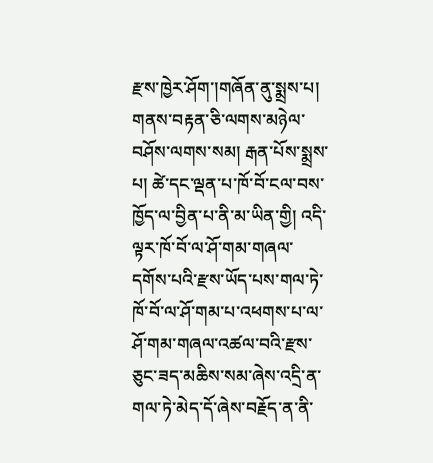རྫས་ཁྱེར་ཤོག་།གཞོན་ནུ་སྨྲས་པ། གནས་བརྟན་ཅི་ལགས་མཉེལ་བཤོས་ལགས་སམ། རྒན་པོས་སྨྲས་པ། ཚེ་དང་ལྡན་པ་ཁོ་བོ་ངལ་བས་ཁྱོད་ལ་བྱིན་པ་ནི་མ་ཡིན་གྱི། འདི་ལྟར་ཁོ་བོ་ལ་ཤོ་གམ་གཞལ་དགོས་པའི་རྫས་ཡོད་པས་གལ་ཏེ་ཁོ་བོ་ལ་ཤོ་གམ་པ་འཕགས་པ་ལ་ཤོ་གམ་གཞལ་འཚལ་བའི་རྫས་ཅུང་ཟད་མཆིས་སམ་ཞེས་འདྲི་ན་གལ་ཏེ་མེད་དོ་ཞེས་བརྗོད་ན་ནི་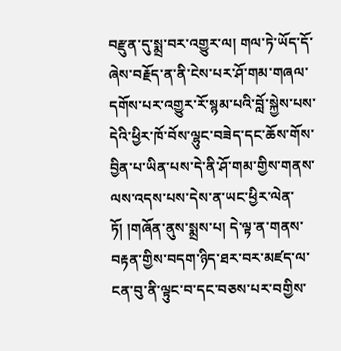བརྫུན་དུ་སྨྲ་བར་འགྱུར་ལ། གལ་ཏེ་ཡོད་དོ་ཞེས་བརྗོད་ན་ནི་ངེས་པར་ཤོ་གམ་གཞལ་དགོས་པར་འགྱུར་རོ་སྙམ་པའི་བློ་སྐྱེས་པས་དེའི་ཕྱིར་ཁོ་བོས་ལྷུང་བཟེད་དང་ཆོས་གོས་བྱིན་པ་ཡིན་པས་དེ་ནི་ཤོ་གམ་གྱིས་གནས་ལས་འདས་པས་དེས་ན་ཡང་ཕྱིར་ལེན་ཏོ། །གཞོན་ནུས་སྨྲས་པ། དེ་ལྟ་ན་གནས་བརྟན་གྱིས་བདག་ཉིད་ཐར་བར་མཛད་ལ་ངན་བུ་ནི་ལྟུང་བ་དང་བཅས་པར་བགྱིས་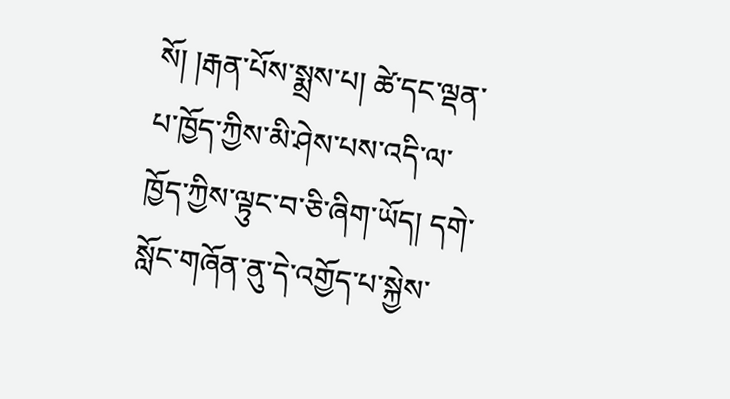སོ། །རྒན་པོས་སྨྲས་པ། ཚེ་དང་ལྡན་པ་ཁྱོད་ཀྱིས་མི་ཤེས་པས་འདི་ལ་ཁྱོད་ཀྱིས་ལྟུང་བ་ཅི་ཞིག་ཡོད། དགེ་སློང་གཞོན་ནུ་དེ་འགྱོད་པ་སྐྱེས་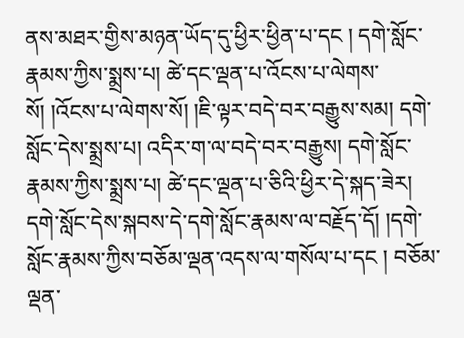ནས་མཐར་གྱིས་མཉན་ཡོད་དུ་ཕྱིར་ཕྱིན་པ་དང ། དགེ་སློང་རྣམས་ཀྱིས་སྨྲས་པ། ཚེ་དང་ལྡན་པ་འོངས་པ་ལེགས་སོ། །འོངས་པ་ལེགས་སོ། །ཇི་ལྟར་བདེ་བར་བརྒྱུས་སམ། དགེ་སློང་དེས་སྨྲས་པ། འདིར་ག་ལ་བདེ་བར་བརྒྱུས། དགེ་སློང་རྣམས་ཀྱིས་སྨྲས་པ། ཚེ་དང་ལྡན་པ་ཅིའི་ཕྱིར་དེ་སྐད་ཟེར། དགེ་སློང་དེས་སྐབས་དེ་དགེ་སློང་རྣམས་ལ་བརྗོད་དོ། །དགེ་སློང་རྣམས་ཀྱིས་བཅོམ་ལྡན་འདས་ལ་གསོལ་པ་དང ། བཅོམ་ལྡན་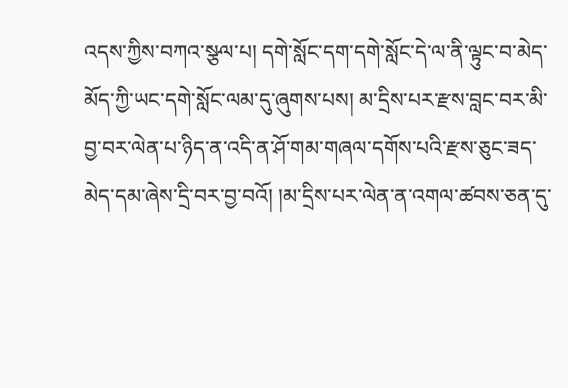འདས་ཀྱིས་བཀའ་སྩལ་པ། དགེ་སློང་དག་དགེ་སློང་དེ་ལ་ནི་ལྟུང་བ་མེད་མོད་ཀྱི་ཡང་དགེ་སློང་ལམ་དུ་ཞུགས་པས། མ་དྲིས་པར་རྫས་བླང་བར་མི་བྱ་བར་ལེན་པ་ཉིད་ན་འདི་ན་ཤོ་གམ་གཞལ་དགོས་པའི་རྫས་ཅུང་ཟད་མེད་དམ་ཞེས་དྲི་བར་བྱ་བའོ། །མ་དྲིས་པར་ལེན་ན་འགལ་ཚབས་ཅན་དུ་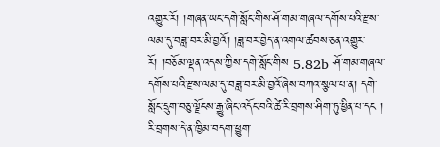འགྱུར་རོ། །གཞན་ཡང་དགེ་སློང་གིས་ཤོ་གམ་གཞལ་དགོས་པའི་རྫས་ལམ་དུ་བཟླ་བར་མི་བྱའོ། །ཟླ་བར་བྱེད་ན་འགལ་ཚབས་ཅན་འགྱུར་རོ། །བཅོམ་ལྡན་འདས་ཀྱིས་དགེ་སློང་གིས 5.82b ཤོ་གམ་གཞལ་དགོས་པའི་རྫས་ལམ་དུ་བཟླ་བར་མི་བྱའོ་ཞེས་བཀའ་སྩལ་པ་ན། དགེ་སློང་དྲུག་བཅུ་ལྗོངས་རྒྱུ་ཞིང་འདོང་བའི་ཚེ་རི་བྲགས་ཤིག་ཏུ་ཕྱིན་པ་དང ། རི་བྲགས་དེ་ན་ཁྱིམ་བདག་ཕྱུག་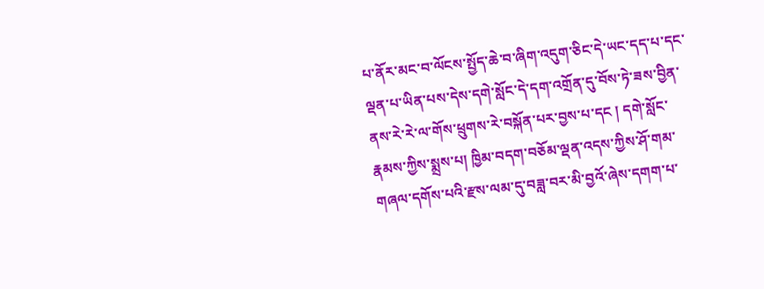པ་ནོར་མང་བ་ལོངས་སྤྱོད་ཆེ་བ་ཞིག་འདུག་ཅིང་དེ་ཡང་དད་པ་དང་ལྡན་པ་ཡིན་པས་དེས་དགེ་སློང་དེ་དག་འགྲོན་དུ་བོས་ཏེ་ཟས་བྱིན་ནས་རེ་རེ་ལ་གོས་ཕྲུགས་རེ་བསྐོན་པར་བྱས་པ་དང ། དགེ་སློང་རྣམས་ཀྱིས་སྨྲས་པ། ཁྱིམ་བདག་བཅོམ་ལྡན་འདས་ཀྱིས་ཤོ་གམ་གཞལ་དགོས་པའི་རྫས་ལམ་དུ་བཟླ་བར་མི་བྱའོ་ཞེས་དགག་པ་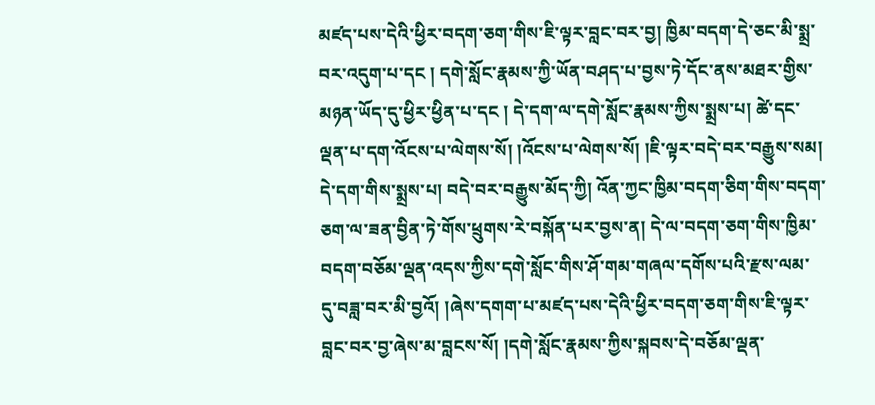མཛད་པས་དེའི་ཕྱིར་བདག་ཅག་གིས་ཇི་ལྟར་བླང་བར་བྱ། ཁྱིམ་བདག་དེ་ཅང་མི་སྨྲ་བར་འདུག་པ་དང ། དགེ་སློང་རྣམས་ཀྱི་ཡོན་བཤད་པ་བྱས་ཏེ་དོང་ནས་མཐར་གྱིས་མཉན་ཡོད་དུ་ཕྱིར་ཕྱིན་པ་དང ། དེ་དག་ལ་དགེ་སློང་རྣམས་ཀྱིས་སྨྲས་པ། ཚེ་དང་ལྡན་པ་དག་འོངས་པ་ལེགས་སོ། །འོངས་པ་ལེགས་སོ། །ཇི་ལྟར་བདེ་བར་བརྒྱུས་སམ། དེ་དག་གིས་སྨྲས་པ། བདེ་བར་བརྒྱུས་མོད་ཀྱི། འོན་ཀྱང་ཁྱིམ་བདག་ཅིག་གིས་བདག་ཅག་ལ་ཟན་བྱིན་ཏེ་གོས་ཕྲུགས་རེ་བསྐོན་པར་བྱས་ན། དེ་ལ་བདག་ཅག་གིས་ཁྱིམ་བདག་བཅོམ་ལྡན་འདས་ཀྱིས་དགེ་སློང་གིས་ཤོ་གམ་གཞལ་དགོས་པའི་རྫས་ལམ་དུ་བཟླ་བར་མི་བྱའོ། །ཞེས་དགག་པ་མཛད་པས་དེའི་ཕྱིར་བདག་ཅག་གིས་ཇི་ལྟར་བླང་བར་བྱ་ཞེས་མ་བླངས་སོ། །དགེ་སློང་རྣམས་ཀྱིས་སྐབས་དེ་བཅོམ་ལྡན་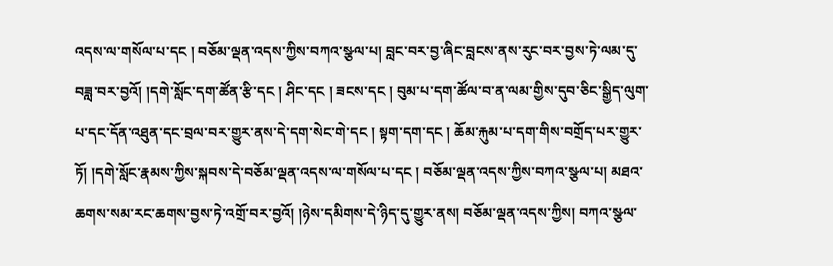འདས་ལ་གསོལ་པ་དང ། བཅོམ་ལྡན་འདས་ཀྱིས་བཀའ་སྩལ་པ། བླང་བར་བྱ་ཞིང་བླངས་ནས་རུང་བར་བྱས་ཏེ་ལམ་དུ་བཟླ་བར་བྱའོ། །དགེ་སློང་དག་ཚོན་རྩི་དང ། ཤིང་དང ། ཟངས་དང ། བུམ་པ་དག་ཚོལ་བ་ན་ལམ་གྱིས་དུབ་ཅིང་སྒྱིད་ལུག་པ་དང་དོན་འཐུན་དང་བྲལ་བར་གྱུར་ནས་དེ་དག་སེང་གེ་དང ། སྟག་དག་དང ། ཆོམ་རྐུམ་པ་དག་གིས་བགྲོད་པར་གྱུར་ཏོ། །དགེ་སློང་རྣམས་ཀྱིས་སྐབས་དེ་བཅོམ་ལྡན་འདས་ལ་གསོལ་པ་དང ། བཅོམ་ལྡན་འདས་ཀྱིས་བཀའ་སྩལ་པ། མཐའ་ཆགས་སམ་རང་ཆགས་བྱས་ཏེ་འགྲོ་བར་བྱའོ། །ཉེས་དམིགས་དེ་ཉིད་དུ་གྱུར་ནས། བཅོམ་ལྡན་འདས་ཀྱིས། བཀའ་སྩལ་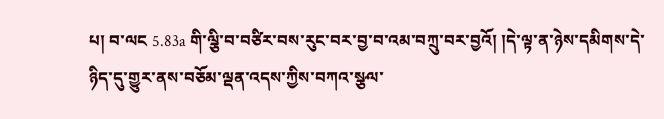པ། བ་ལང 5.83a གི་ལྕི་བ་བཙིར་བས་རུང་བར་བྱ་བ་འམ་བཀྲུ་བར་བྱའོ། །དེ་ལྟ་ན་ཉེས་དམིགས་དེ་ཉིད་དུ་གྱུར་ནས་བཅོམ་ལྡན་འདས་ཀྱིས་བཀའ་སྩལ་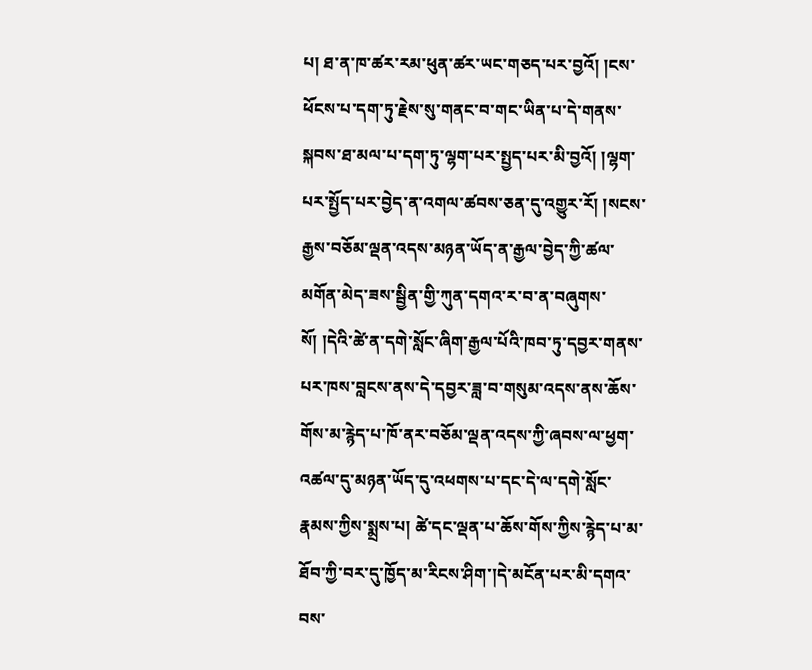པ། ཐ་ན་ཁ་ཚར་རམ་ཕུན་ཚར་ཡང་གཅད་པར་བྱའོ། །ངས་ཕོངས་པ་དག་ཏུ་རྗེས་སུ་གནང་བ་གང་ཡིན་པ་དེ་གནས་སྐབས་ཐ་མལ་པ་དག་ཏུ་ལྷག་པར་སྤྱད་པར་མི་བྱའོ། །ལྷག་པར་སྤྱོད་པར་བྱེད་ན་འགལ་ཚབས་ཅན་དུ་འགྱུར་རོ། །སངས་རྒྱས་བཅོམ་ལྡན་འདས་མཉན་ཡོད་ན་རྒྱལ་བྱེད་ཀྱི་ཚལ་མགོན་མེད་ཟས་སྦྱིན་གྱི་ཀུན་དགའ་ར་བ་ན་བཞུགས་སོ། །དེའི་ཚེ་ན་དགེ་སློང་ཞིག་རྒྱལ་པོའི་ཁབ་ཏུ་དབྱར་གནས་པར་ཁས་བླངས་ནས་དེ་དབྱར་ཟླ་བ་གསུམ་འདས་ནས་ཆོས་གོས་མ་རྙེད་པ་ཁོ་ནར་བཅོམ་ལྡན་འདས་ཀྱི་ཞབས་ལ་ཕྱག་འཚལ་དུ་མཉན་ཡོད་དུ་འཕགས་པ་དང་དེ་ལ་དགེ་སློང་རྣམས་ཀྱིས་སྨྲས་པ། ཚེ་དང་ལྡན་པ་ཆོས་གོས་ཀྱིས་རྙེད་པ་མ་ཐོབ་ཀྱི་བར་དུ་ཁྱོད་མ་རིངས་ཤིག་།དེ་མངོན་པར་མི་དགའ་བས་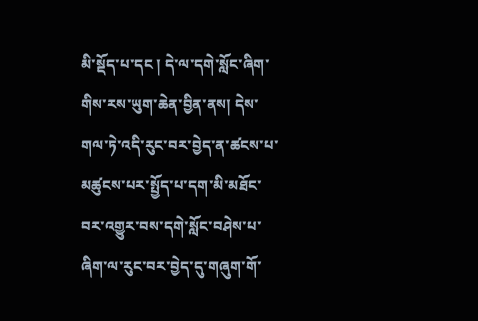མི་སྡོད་པ་དང ། དེ་ལ་དགེ་སློང་ཞིག་གིས་རས་ཡུག་ཆེན་བྱིན་ནས། དེས་གལ་ཏེ་འདི་རུང་བར་བྱེད་ན་ཚངས་པ་མཚུངས་པར་སྤྱོད་པ་དག་མི་མཐོང་བར་འགྱུར་བས་དགེ་སློང་བཤེས་པ་ཞིག་ལ་རུང་བར་བྱེད་དུ་གཞུག་གོ་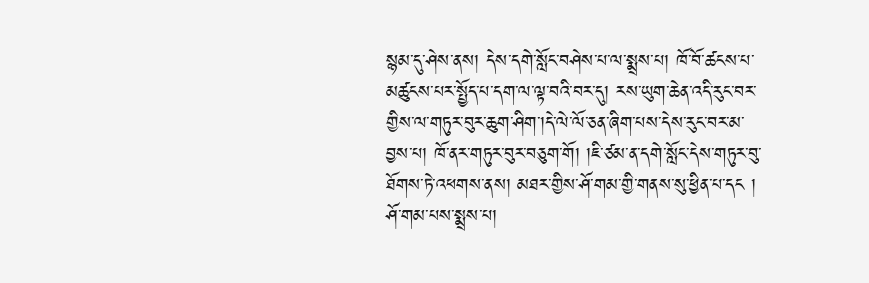སྙམ་དུ་ཤེས་ནས། དེས་དགེ་སློང་བཤེས་པ་ལ་སྨྲས་པ། ཁོ་བོ་ཚངས་པ་མཚུངས་པར་སྤྱོད་པ་དག་ལ་ལྟ་བའི་བར་དུ། རས་ཡུག་ཆེན་འདི་རུང་བར་གྱིས་ལ་གཏུར་བུར་ཆུག་ཤིག་།དེ་ལེ་ལོ་ཅན་ཞིག་པས་དེས་རུང་བར་མ་བྱས་པ། ཁོ་ནར་གཏུར་བུར་བཅུག་གོ། །ཇི་ཙམ་ན་དགེ་སློང་དེས་གཏུར་བུ་ཐོགས་ཏེ་འཕགས་ནས། མཐར་གྱིས་ཤོ་གམ་གྱི་གནས་སུ་ཕྱིན་པ་དང ། ཤོ་གམ་པས་སྨྲས་པ།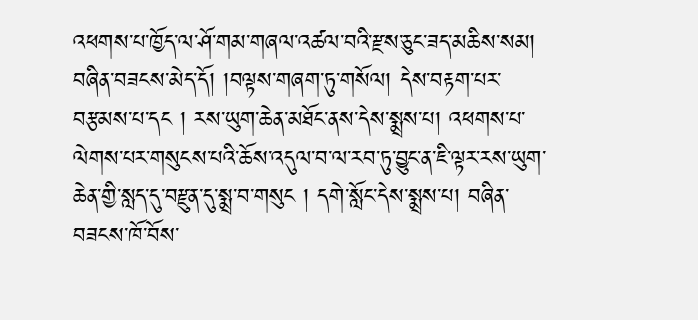འཕགས་པ་ཁྱོད་ལ་ཤོ་གམ་གཞལ་འཚལ་བའི་རྫས་ཅུང་ཟད་མཆིས་སམ། བཞིན་བཟངས་མེད་དོ། །བལྟས་གཞག་ཏུ་གསོལ། དེས་བརྟག་པར་བརྩམས་པ་དང ། རས་ཡུག་ཆེན་མཐོང་ནས་དེས་སྨྲས་པ། འཕགས་པ་ལེགས་པར་གསུངས་པའི་ཆོས་འདུལ་བ་ལ་རབ་ཏུ་བྱུང་ན་ཇི་ལྟར་རས་ཡུག་ཆེན་གྱི་སླད་དུ་བརྫུན་དུ་སྨྲ་བ་གསུང ། དགེ་སློང་དེས་སྨྲས་པ། བཞིན་བཟངས་ཁོ་བོས་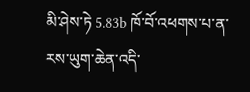མི་ཤེས་ཏེ 5.83b ཁོ་བོ་འཕགས་པ་ན་རས་ཡུག་ཆེན་འདི་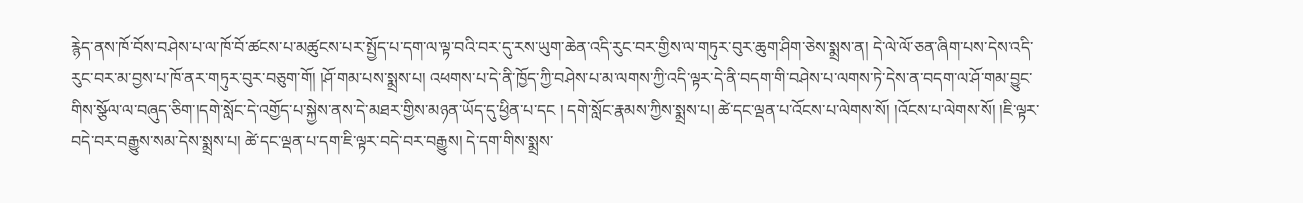རྙེད་ནས་ཁོ་བོས་བཤེས་པ་ལ་ཁོ་བོ་ཚངས་པ་མཚུངས་པར་སྤྱོད་པ་དག་ལ་ལྟ་བའི་བར་དུ་རས་ཡུག་ཆེན་འདི་རུང་བར་གྱིས་ལ་གཏུར་བུར་ཆུག་ཤིག་ཅེས་སྨྲས་ན། དེ་ལེ་ལོ་ཅན་ཞིག་པས་དེས་འདི་རུང་བར་མ་བྱས་པ་ཁོ་ནར་གཏུར་བུར་བཅུག་གོ། །ཤོ་གམ་པས་སྨྲས་པ། འཕགས་པ་དེ་ནི་ཁྱོད་ཀྱི་བཤེས་པ་མ་ལགས་ཀྱི་འདི་ལྟར་དེ་ནི་བདག་གི་བཤེས་པ་ལགས་ཏེ་དེས་ན་བདག་ལ་ཤོ་གམ་བྱུང་གིས་སྩོལ་ལ་བཞུད་ཅིག་།དགེ་སློང་དེ་འགྱོད་པ་སྐྱེས་ནས་དེ་མཐར་གྱིས་མཉན་ཡོད་དུ་ཕྱིན་པ་དང ། དགེ་སློང་རྣམས་ཀྱིས་སྨྲས་པ། ཚེ་དང་ལྡན་པ་འོངས་པ་ལེགས་སོ། །འོངས་པ་ལེགས་སོ། །ཇི་ལྟར་བདེ་བར་བརྒྱུས་སམ་དེས་སྨྲས་པ། ཚེ་དང་ལྡན་པ་དག་ཇི་ལྟར་བདེ་བར་བརྒྱུས། དེ་དག་གིས་སྨྲས་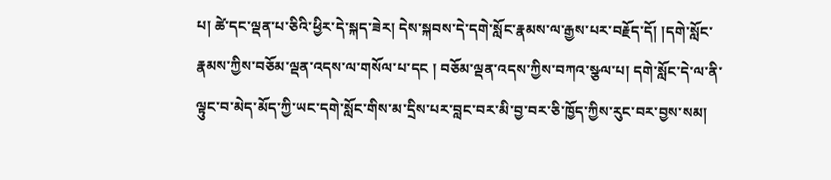པ། ཚེ་དང་ལྡན་པ་ཅིའི་ཕྱིར་དེ་སྐད་ཟེར། དེས་སྐབས་དེ་དགེ་སློང་རྣམས་ལ་རྒྱས་པར་བརྗོད་དོ། །དགེ་སློང་རྣམས་ཀྱིས་བཅོམ་ལྡན་འདས་ལ་གསོལ་པ་དང ། བཅོམ་ལྡན་འདས་ཀྱིས་བཀའ་སྩལ་པ། དགེ་སློང་དེ་ལ་ནི་ལྟུང་བ་མེད་མོད་ཀྱི་ཡང་དགེ་སློང་གིས་མ་དྲིས་པར་བླང་བར་མི་བྱ་བར་ཅི་ཁྱོད་ཀྱིས་རུང་བར་བྱས་སམ།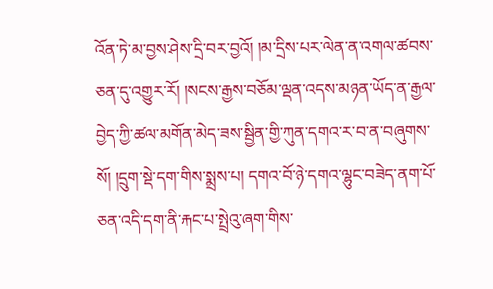འོན་ཏེ་མ་བྱས་ཤེས་དྲི་བར་བྱའོ། །མ་དྲིས་པར་ལེན་ན་འགལ་ཚབས་ཅན་དུ་འགྱུར་རོ། །སངས་རྒྱས་བཅོམ་ལྡན་འདས་མཉན་ཡོད་ན་རྒྱལ་བྱེད་ཀྱི་ཚལ་མགོན་མེད་ཟས་སྦྱིན་གྱི་ཀུན་དགའ་ར་བ་ན་བཞུགས་སོ། །དྲུག་སྡེ་དག་གིས་སྨྲས་པ། དགའ་བོ་ཉེ་དགའ་ལྷུང་བཟེད་ནག་པོ་ཅན་འདི་དག་ནི་རྐང་པ་སྤྲེའུ་ཞག་གིས་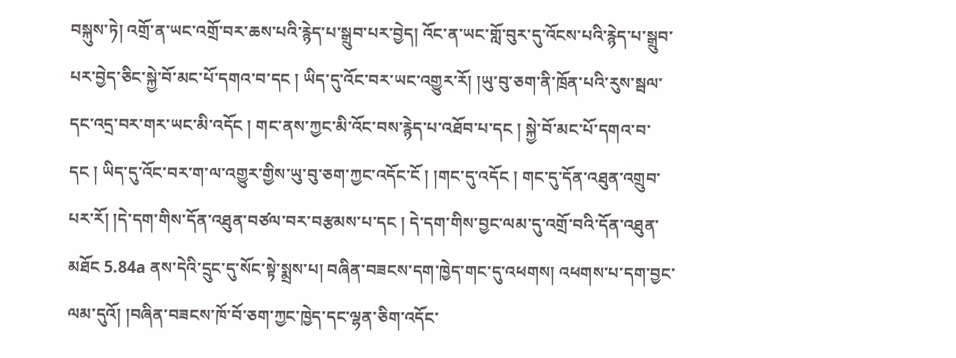བསྐུས་ཏེ། འགྲོ་ན་ཡང་འགྲོ་བར་ཆས་པའི་རྙེད་པ་སྒྲུབ་པར་བྱེད། འོང་ན་ཡང་གློ་བུར་དུ་འོངས་པའི་རྙེད་པ་སྒྲུབ་པར་བྱེད་ཅིང་སྐྱེ་བོ་མང་པོ་དགའ་བ་དང ། ཡིད་དུ་འོང་བར་ཡང་འགྱུར་རོ། །ཡུ་བུ་ཅག་ནི་ཁྲོན་པའི་རུས་སྦལ་དང་འདྲ་བར་གར་ཡང་མི་འདོང ། གང་ནས་ཀྱང་མི་འོང་བས་རྙེད་པ་འཐོབ་པ་དང ། སྐྱེ་བོ་མང་པོ་དགའ་བ་དང ། ཡིད་དུ་འོང་བར་ག་ལ་འགྱུར་གྱིས་ཡུ་བུ་ཅག་ཀྱང་འདོང་ངོ ། །གང་དུ་འདོང ། གང་དུ་དོན་འཐུན་འགྲུབ་པར་རོ། །དེ་དག་གིས་དོན་འཐུན་བཙལ་བར་བརྩམས་པ་དང ། དེ་དག་གིས་བྱང་ལམ་དུ་འགྲོ་བའི་དོན་འཐུན་མཐོང 5.84a ནས་དེའི་དྲུང་དུ་སོང་སྟེ་སྨྲས་པ། བཞིན་བཟངས་དག་ཁྱེད་གང་དུ་འཕགས། འཕགས་པ་དག་བྱང་ལམ་དུའོ། །བཞིན་བཟངས་ཁོ་བོ་ཅག་ཀྱང་ཁྱེད་དང་ལྷན་ཅིག་འདོང་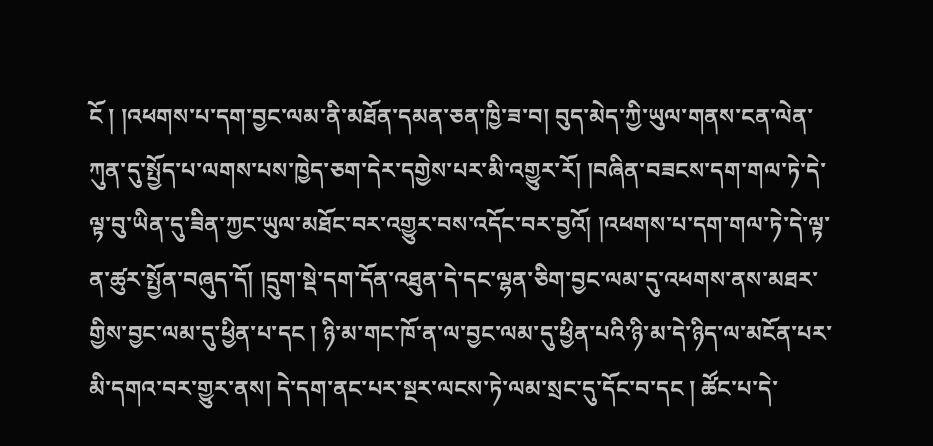ངོ ། །འཕགས་པ་དག་བྱང་ལམ་ནི་མཐོན་དམན་ཅན་ཁྱི་ཟ་བ། བུད་མེད་ཀྱི་ཡུལ་གནས་ངན་ལེན་ཀུན་དུ་སྤྱོད་པ་ལགས་པས་ཁྱེད་ཅག་དེར་དགྱེས་པར་མི་འགྱུར་རོ། །བཞིན་བཟངས་དག་གལ་ཏེ་དེ་ལྟ་བུ་ཡིན་དུ་ཟིན་ཀྱང་ཡུལ་མཐོང་བར་འགྱུར་བས་འདོང་བར་བྱའོ། །འཕགས་པ་དག་གལ་ཏེ་དེ་ལྟ་ན་ཚུར་སྤྱོན་བཞུད་དོ། །དྲུག་སྡེ་དག་དོན་འཐུན་དེ་དང་ལྷན་ཅིག་བྱང་ལམ་དུ་འཕགས་ནས་མཐར་གྱིས་བྱང་ལམ་དུ་ཕྱིན་པ་དང ། ཉི་མ་གང་ཁོ་ན་ལ་བྱང་ལམ་དུ་ཕྱིན་པའི་ཉི་མ་དེ་ཉིད་ལ་མངོན་པར་མི་དགའ་བར་གྱུར་ནས། དེ་དག་ནང་པར་སྔར་ལངས་ཏེ་ལམ་སྲང་དུ་དོང་བ་དང ། ཚོང་པ་དེ་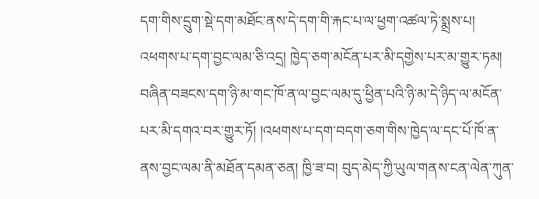དག་གིས་དྲུག་སྡེ་དག་མཐོང་ནས་དེ་དག་གི་རྐང་པ་ལ་ཕྱག་འཚལ་ཏེ་སྨྲས་པ། འཕགས་པ་དག་བྱང་ལམ་ཅི་འདྲ། ཁྱེད་ཅག་མངོན་པར་མི་དགྱེས་པར་མ་གྱུར་ཏམ། བཞིན་བཟངས་དག་ཉི་མ་གང་ཁོ་ན་ལ་བྱང་ལམ་དུ་ཕྱིན་པའི་ཉི་མ་དེ་ཉིད་ལ་མངོན་པར་མི་དགའ་བར་གྱུར་ཏོ། །འཕགས་པ་དག་བདག་ཅག་གིས་ཁྱེད་ལ་དང་པོ་ཁོ་ན་ནས་བྱང་ལམ་ནི་མཐོན་དམན་ཅན། ཁྱི་ཟ་བ། བུད་མེད་ཀྱི་ཡུལ་གནས་ངན་ལེན་ཀུན་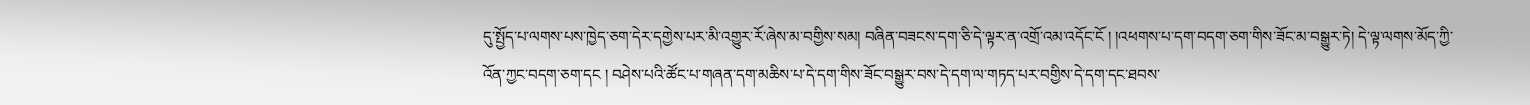དུ་སྤྱོད་པ་ལགས་པས་ཁྱེད་ཅག་དེར་དགྱེས་པར་མི་འགྱུར་རོ་ཞེས་མ་བགྱིས་སམ། བཞིན་བཟངས་དག་ཅི་དེ་ལྟར་ན་འགྲོ་འམ་འདོང་ངོ ། །འཕགས་པ་དག་བདག་ཅག་གིས་ཟོང་མ་བསྒྱུར་ཏེ། དེ་ལྟ་ལགས་མོད་ཀྱི་འོན་ཀྱང་བདག་ཅག་དང ། བཤེས་པའི་ཚོང་པ་གཞན་དག་མཆིས་པ་དེ་དག་གིས་ཟོང་བསྒྱུར་བས་དེ་དག་ལ་གཏད་པར་བགྱིས་དེ་དག་དང་ཐབས་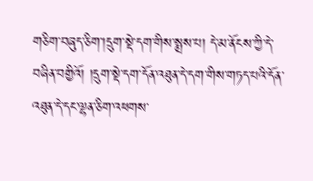གཅིག་བཞུད་ཅིག་།དྲུག་སྡེ་དག་གིས་སྨྲས་པ། དེ་མ་ནོངས་ཀྱི་དེ་བཞིན་བགྱིའོ། །དྲུག་སྡེ་དག་དོན་འཐུན་དེ་དག་གིས་གཏད་པའི་དོན་འཐུན་དེ་དང་ལྷན་ཅིག་འཕགས་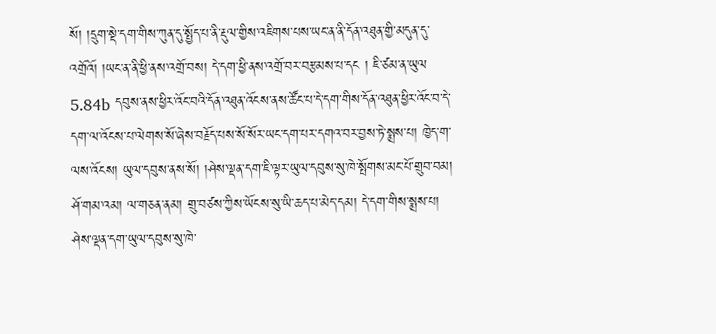སོ། །དྲུག་སྡེ་དག་གིས་ཀུན་དུ་སྤྱོད་པ་ནི་རྡུལ་གྱིས་འཇིགས་པས་ཡང་ན་ནི་དོན་འཐུན་གྱི་མདུན་དུ་འགྲོའོ། །ཡང་ན་ནི་ཕྱི་ནས་འགྲོ་བས། དེ་དག་ཕྱི་ནས་འགྲོ་བར་བརྩམས་པ་དང ། ཇི་ཙམ་ན་ཡུལ 5.84b དབུས་ནས་ཕྱིར་འོང་བའི་དོན་འཐུན་འོངས་ནས་ཚོང་པ་དེ་དག་གིས་དོན་འཐུན་ཕྱིར་འོང་བ་དེ་དག་ལ་འོངས་པ་ལེགས་སོ་ཞེས་བརྗོད་པས་སོ་སོར་ཡང་དག་པར་དགའ་བར་བྱས་ཏེ་སྨྲས་པ། ཁྱེད་ག་ལས་འོངས། ཡུལ་དབུས་ནས་སོ། །ཤེས་ལྡན་དག་ཇི་ལྟར་ཡུལ་དབུས་སུ་ཁེ་སྤོགས་མང་པོ་གྲུབ་བམ། ཤོ་གམ་འམ། ལ་གཅན་ནམ། གྲུ་བཙས་ཀྱིས་ཡོངས་སུ་ཡི་ཆད་པ་མེད་དམ། དེ་དག་གིས་སྨྲས་པ། ཤེས་ལྡན་དག་ཡུལ་དབུས་སུ་ཁེ་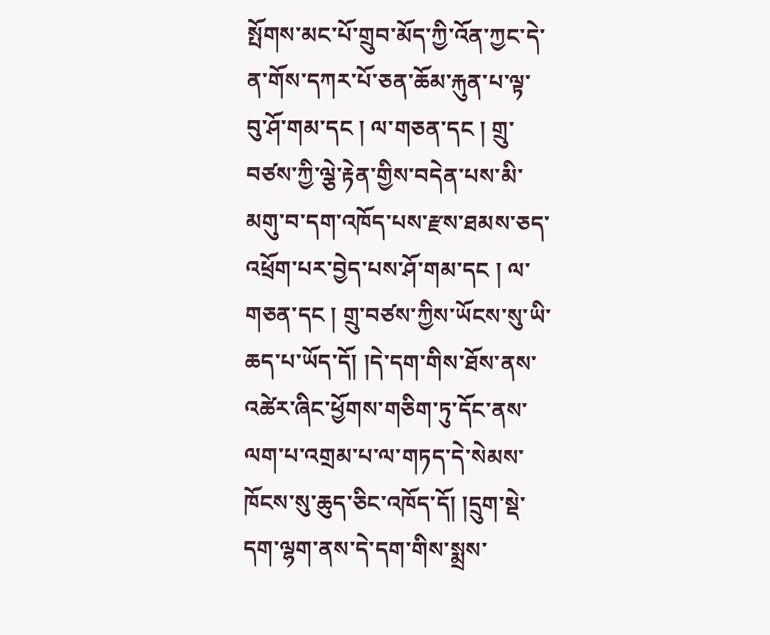སྤོགས་མང་པོ་གྲུབ་མོད་ཀྱི་འོན་ཀྱང་དེ་ན་གོས་དཀར་པོ་ཅན་ཆོམ་རྐུན་པ་ལྟ་བུ་ཤོ་གམ་དང ། ལ་གཅན་དང ། གྲུ་བཙས་ཀྱི་ལྕེ་རྟེན་གྱིས་བདེན་པས་མི་མགུ་བ་དག་འཁོད་པས་རྫས་ཐམས་ཅད་འཕྲོག་པར་བྱེད་པས་ཤོ་གམ་དང ། ལ་གཅན་དང ། གྲུ་བཙས་ཀྱིས་ཡོངས་སུ་ཡི་ཆད་པ་ཡོད་དོ། །དེ་དག་གིས་ཐོས་ནས་འཚེར་ཞིང་ཕྱོགས་གཅིག་ཏུ་དོང་ནས་ལག་པ་འགྲམ་པ་ལ་གཏད་དེ་སེམས་ཁོངས་སུ་ཆུད་ཅིང་འཁོད་དོ། །དྲུག་སྡེ་དག་ལྷག་ནས་དེ་དག་གིས་སྨྲས་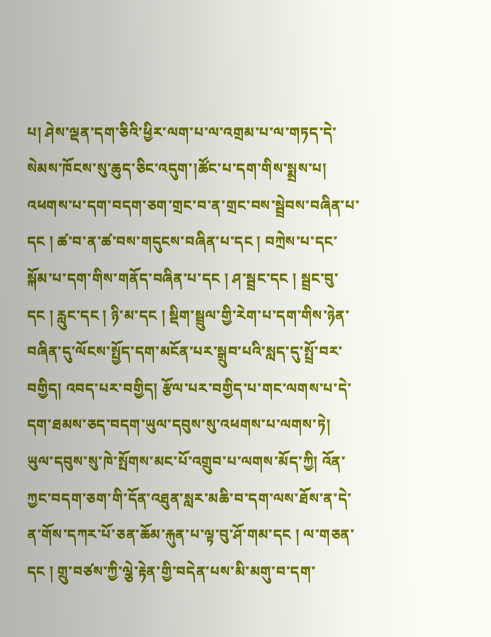པ། ཤེས་ལྡན་དག་ཅིའི་ཕྱིར་ལག་པ་ལ་འགྲམ་པ་ལ་གཏད་དེ་སེམས་ཁོངས་སུ་ཆུད་ཅིང་འདུག་།ཚོང་པ་དག་གིས་སྨྲས་པ། འཕགས་པ་དག་བདག་ཅག་གྲང་བ་ན་གྲང་བས་སྦྲེབས་བཞིན་པ་དང ། ཚ་བ་ན་ཚ་བས་གདུངས་བཞིན་པ་དང ། བཀྲེས་པ་དང་སྐོམ་པ་དག་གིས་གནོད་བཞིན་པ་དང ། ཤ་སྦྲང་དང ། སྦྲང་བུ་དང ། རླུང་དང ། ཉི་མ་དང ། སྡིག་སྦྲུལ་གྱི་རེག་པ་དག་གིས་ཉེན་བཞིན་དུ་ལོངས་སྤྱོད་དག་མངོན་པར་སྒྲུབ་པའི་སླད་དུ་སྤྲོ་བར་བགྱིད། འབད་པར་བགྱིད། རྩོལ་པར་བགྱིད་པ་གང་ལགས་པ་དེ་དག་ཐམས་ཅད་བདག་ཡུལ་དབུས་སུ་འཕགས་པ་ལགས་ཏེ། ཡུལ་དབུས་སུ་ཁེ་སྤོགས་མང་པོ་འགྲུབ་པ་ལགས་མོད་ཀྱི། འོན་ཀྱང་བདག་ཅག་གི་དོན་འཐུན་སླར་མཆི་བ་དག་ལས་ཐོས་ན་དེ་ན་གོས་དཀར་པོ་ཅན་ཆོམ་རྐུན་པ་ལྟ་བུ་ཤོ་གམ་དང ། ལ་གཅན་དང ། གྲུ་བཙས་ཀྱི་ལྕེ་རྟེན་གྱི་བདེན་པས་མི་མགུ་བ་དག་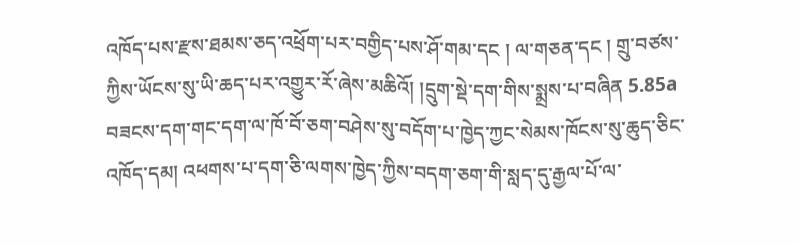འཁོད་པས་རྫས་ཐམས་ཅད་འཕྲོག་པར་བགྱིད་པས་ཤོ་གམ་དང ། ལ་གཅན་དང ། གྲུ་བཙས་ཀྱིས་ཡོངས་སུ་ཡི་ཆད་པར་འགྱུར་རོ་ཞེས་མཆིའོ། །དྲུག་སྡེ་དག་གིས་སྨྲས་པ་བཞིན 5.85a བཟངས་དག་གང་དག་ལ་ཁོ་བོ་ཅག་བཤེས་སུ་བདོག་པ་ཁྱེད་ཀྱང་སེམས་ཁོངས་སུ་ཆུད་ཅིང་འཁོད་དམ། འཕགས་པ་དག་ཅི་ལགས་ཁྱེད་ཀྱིས་བདག་ཅག་གི་སླད་དུ་རྒྱལ་པོ་ལ་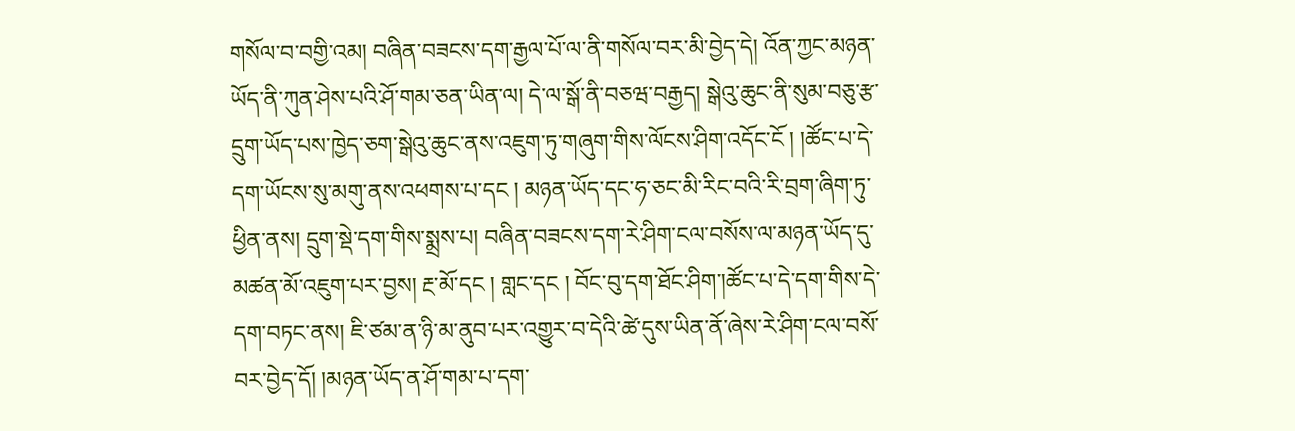གསོལ་བ་བགྱི་འམ། བཞིན་བཟངས་དག་རྒྱལ་པོ་ལ་ནི་གསོལ་བར་མི་བྱེད་དེ། འོན་ཀྱང་མཉན་ཡོད་ནི་ཀུན་ཤེས་པའི་ཤོ་གམ་ཅན་ཡིན་ལ། དེ་ལ་སྒོ་ནི་བཅཝ་བརྒྱད། སྒེའུ་ཆུང་ནི་སུམ་བཅུ་རྩ་དྲུག་ཡོད་པས་ཁྱེད་ཅག་སྒེའུ་ཆུང་ནས་འཇུག་ཏུ་གཞུག་གིས་ལོངས་ཤིག་འདོང་ངོ ། །ཚོང་པ་དེ་དག་ཡོངས་སུ་མགུ་ནས་འཕགས་པ་དང ། མཉན་ཡོད་དང་ཧ་ཅང་མི་རིང་བའི་རི་བྲག་ཞིག་ཏུ་ཕྱིན་ནས། དྲུག་སྡེ་དག་གིས་སྨྲས་པ། བཞིན་བཟངས་དག་རེ་ཤིག་ངལ་བསོས་ལ་མཉན་ཡོད་དུ་མཚན་མོ་འཇུག་པར་བྱས། རྔ་མོ་དང ། གླང་དང ། བོང་བུ་དག་ཐོང་ཤིག་།ཚོང་པ་དེ་དག་གིས་དེ་དག་བཏང་ནས། ཇི་ཙམ་ན་ཉི་མ་ནུབ་པར་འགྱུར་བ་དེའི་ཚེ་དུས་ཡིན་ནོ་ཞེས་རེ་ཤིག་ངལ་བསོ་བར་བྱེད་དོ། །མཉན་ཡོད་ན་ཤོ་གམ་པ་དག་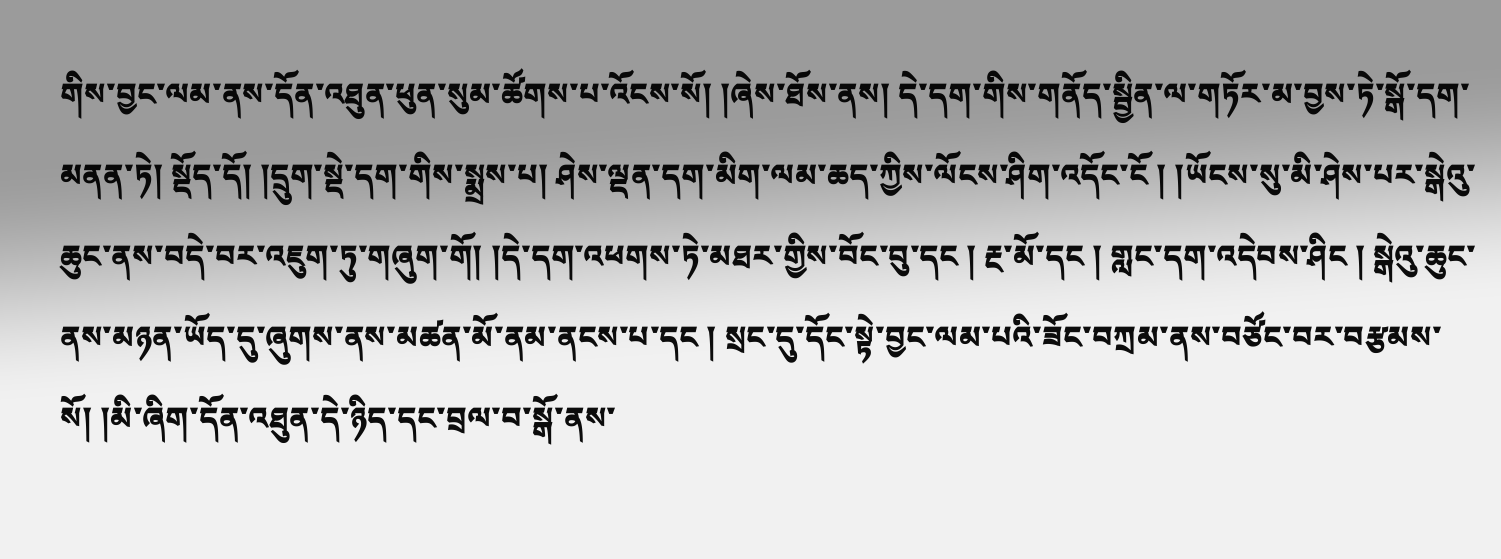གིས་བྱང་ལམ་ནས་དོན་འཐུན་ཕུན་སུམ་ཚོགས་པ་འོངས་སོ། །ཞེས་ཐོས་ནས། དེ་དག་གིས་གནོད་སྦྱིན་ལ་གཏོར་མ་བྱས་ཏེ་སྒོ་དག་མནན་ཏེ། སྡོད་དོ། །དྲུག་སྡེ་དག་གིས་སྨྲས་པ། ཤེས་ལྡན་དག་མིག་ལམ་ཆད་ཀྱིས་ལོངས་ཤིག་འདོང་ངོ ། །ཡོངས་སུ་མི་ཤེས་པར་སྒེའུ་ཆུང་ནས་བདེ་བར་འཇུག་ཏུ་གཞུག་གོ། །དེ་དག་འཕགས་ཏེ་མཐར་གྱིས་བོང་བུ་དང ། རྔ་མོ་དང ། གླང་དག་འདེབས་ཤིང ། སྒེའུ་ཆུང་ནས་མཉན་ཡོད་དུ་ཞུགས་ནས་མཚན་མོ་ནམ་ནངས་པ་དང ། སྲང་དུ་དོང་སྟེ་བྱང་ལམ་པའི་ཟོང་བཀྲམ་ནས་བཙོང་བར་བརྩམས་སོ། །མི་ཞིག་དོན་འཐུན་དེ་ཉིད་དང་བྲལ་བ་སྒོ་ནས་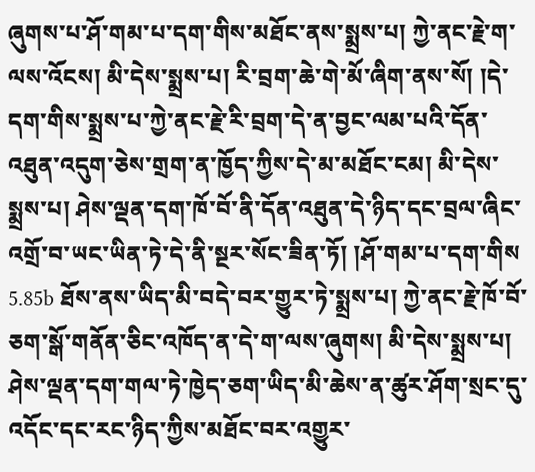ཞུགས་པ་ཤོ་གམ་པ་དག་གིས་མཐོང་ནས་སྨྲས་པ། ཀྱེ་ནང་རྗེ་ག་ལས་འོངས། མི་དེས་སྨྲས་པ། རི་བྲག་ཆེ་གེ་མོ་ཞིག་ནས་སོ། །དེ་དག་གིས་སྨྲས་པ་ཀྱེ་ནང་རྗེ་རི་བྲག་དེ་ན་བྱང་ལམ་པའི་དོན་འཐུན་འདུག་ཅེས་གྲག་ན་ཁྱོད་ཀྱིས་དེ་མ་མཐོང་ངམ། མི་དེས་སྨྲས་པ། ཤེས་ལྡན་དག་ཁོ་བོ་ནི་དོན་འཐུན་དེ་ཉིད་དང་བྲལ་ཞིང་འགྲོ་བ་ཡང་ཡིན་ཏེ་དེ་ནི་སྔར་སོང་ཟིན་ཏོ། །ཤོ་གམ་པ་དག་གིས 5.85b ཐོས་ནས་ཡིད་མི་བདེ་བར་གྱུར་ཏེ་སྨྲས་པ། ཀྱེ་ནང་རྗེ་ཁོ་བོ་ཅག་སྒོ་གནོན་ཅིང་འཁོད་ན་དེ་ག་ལས་ཞུགས། མི་དེས་སྨྲས་པ། ཤེས་ལྡན་དག་གལ་ཏེ་ཁྱེད་ཅག་ཡིད་མི་ཆེས་ན་ཚུར་ཤོག་སྲང་དུ་འདོང་དང་རང་ཉིད་ཀྱིས་མཐོང་བར་འགྱུར་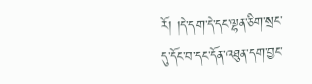རོ། །དེ་དག་དེ་དང་ལྷན་ཅིག་སྲང་དུ་དོང་བ་དང་དོན་འཐུན་དག་བྱང་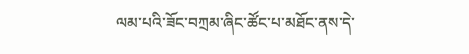ལམ་པའི་ཟོང་བཀྲམ་ཞིང་ཚོང་པ་མཐོང་ནས་དེ་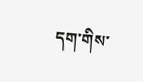དག་གིས་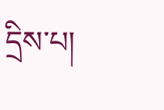དྲིས་པ།